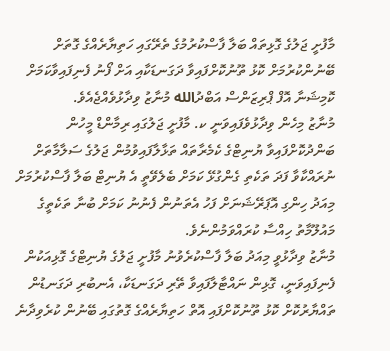މާފުށީ ޖަލުގެ ގޮޅިތައް ބަލާ ފާސްކުރުމުގެ ތެރޭގައި ހަތިޔާރެއްގެ ގޮތަށް ބޭނުންކުރުމަށް ކޮޅު ތޫނުކޮށްފައިވާ ދަގަނޑަކާއި އަށް ފޯނު ފެނިފައިވާކަމަށް ކޮމިޝަނާ އޮފް ޕްރިޒަންސް އަބްދުالله މުނާޒު ވިދާޅުވެއްޖެއެވެ.
މުނާޒު މިހެން ވިދާޅުވެފައިވަނީ ކ. މާފުށީ ޖަލުގައި ރިމާންޑް މީހުން ބަންދުކޮށްފައިވާ ޔުނިޓްގެ ކެމެރާތައް ތަޅާލާފައިވުމުން ޖަލުގެ ސަލާމާތަށް ނުރައްކާވާ ފަދަ ތަކެތި ގެންގުޅޭ ކަމަށް ބެލެވޭތީ އެ ޔުނިޓް ބަލާ ފާސްކުރުމަށް މިއަދު ހިންގި އޮޕަރޭޝަނަށް ފަހު އެތަނުން ފެނުނު ކަމަށް ބުނާ ތަކެތީގެ މައުލޫމާތު ހިއްސާ ކުރައްވަމުންނެވެ.
މުނާޒު ވިދާޅުވީ މިއަދު ބަލާ ފާސްކުރެވުނު މާފުށީ ޖަލުގެ ޔުނިޓްގެ ގޮޅިއަކުން ފެނިފައިވަނީ، ގޮޅިން ނައްޓާލާފައިވާ ތޭރި ދަގަނޑަކާ، އެނބުރި ދަގަނޑުން ތައްޔާރުކޮށް ކޮޅު ތޫނުކޮށްފައި އޮތް ހަތިޔާރެއްގެ ގޮތުގައި ބޭނުން ކުރެވިދާނެ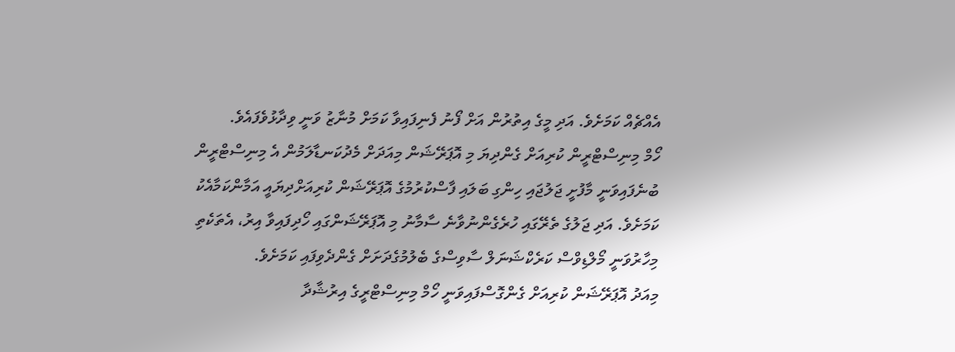އެއްޗެއް ކަމަށެވެ. އަދި މީގެ އިތުރުން އަށް ފޯނު ފެނިފައިވާ ކަމަށް މުނާޒު ވަނީ ވިދާޅުވެފައެވެ.
ހޯމް މިނިސްޓްރީން ކުރިއަށް ގެންދިޔަ މި އޮޕަރޭޝަން މިއަދަށް މެދުކަނޑާލަމުން އެ މިނިސްޓްރީން ބުނެފައިވަނީ މާފުށީ ޖަލުޖައި ހިންގި ބަލައި ފާސްކުރުމުގެ އޮޕަރޭޝަން ކުރިއަށްދިޔައީ އަމާންކަމާއެކު ކަމަށެވެ. އަދި ޖަލުގެ ތެރޭގައި ހުރެގެންނުވާނެ ސާމާނު މި އޮޕަރޭޝަންގައި ހޯދިފައިވާ އިރު، އެތަކެތި މިހާރުވަނީ މޯލްޑިވްސް ކަރެކްޝަނަލް ސާވިސްގެ ބެލުމުގެދަށަށް ގެންދެވިފައި ކަމަށެވެ.
މިއަދު އޮޕަރޭޝަން ކުރިއަށް ގެންގޮސްފައިވަނީ ހޯމް މިނިސްޓްރީގެ އިރުޝާދާ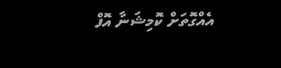އެއްގޮތަށް ކޮމިޝަނާ އޮފް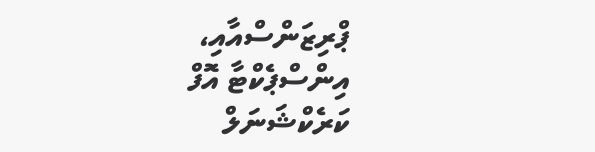ޕްރިޒަންސްއާއި، އިންސްޕެކްޓާ އޮފް ކަރެކްޝަނަލް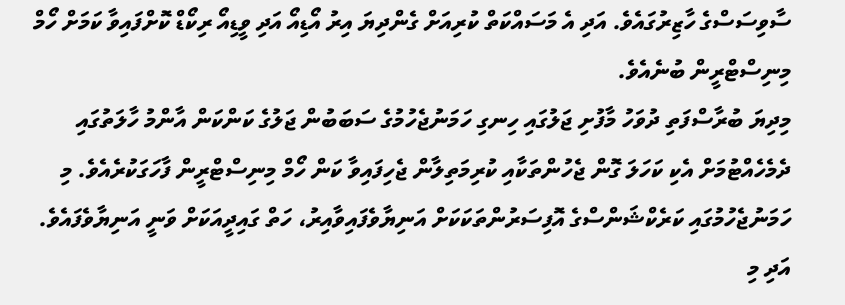ސާވިސަސްގެ ހާޒިރުގައެވެ. އަދި އެ މަސައްކަތް ކުރިއަށް ގެންދިޔަ އިރު އޯޑިއޯ އަދި ވީޑިއޯ ރިކޯޑް ކޮށްފައިވާ ކަމަށް ހޯމް މިނިސްޓްރީން ބުނެއެވެ.
މިދިޔަ ބުރާސްފަތި ދުވަހު މާފުށި ޖަލުގައި ހިނގި ހަމަނުޖެހުމުގެ ސަބަބުން ޖަލުގެ ކަންކަން އާންމު ހާލަތުގައި ދެމެހެއްޓުމަށް އެކި ކަހަލަ ގޮން ޖެހުންތަކާއި ކުރިމަތިލާން ޖެހިފައިވާ ކަން ހޯމް މިނިސްޓްރީން ފާހަގަކުރެއެވެ. މި ހަމަނުޖެހުމުގައި ކަރެކްޝަންސްގެ އޮފިސަރުންތަކަކަށް އަނިޔާވެފައިވާއިރު، ހަތް ގައިދީއަކަށް ވަނީ އަނިޔާވެފައެވެ. އަދި މި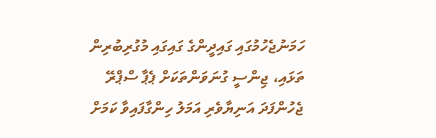ހަމަނުޖެހުމުގައި ގައިދީންގެ ގައިގައި މުގުރިބުރިން ތަޅައި، ޖިންސީ ގުނަވަންތަކަށް ޕެޕާ ސްޕްރޭ ޖެހުންފަދަ އަނިޔާވެރި އަމަލު ހިންގާފައިވާ ކަމަށް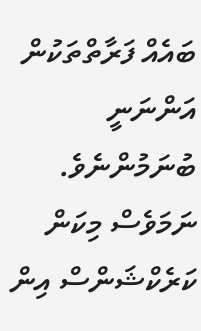ބައެއް ފަރާތްތަކުން އަންނަނީ ބުނަމުންނެވެ. ނަމަވެސް މިކަން ކަރެކްޝަންސް އިން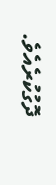ދޮގުކުރެއެވެ.